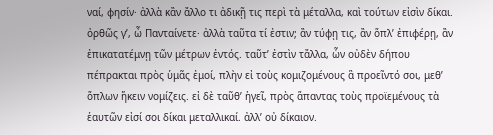ναί, φησίν· ἀλλὰ κἂν ἄλλο τι ἀδικῇ τις περὶ τὰ μέταλλα, καὶ τούτων εἰσὶν δίκαι. ὀρθῶς γʼ, ὦ Πανταίνετε· ἀλλὰ ταῦτα τί ἐστιν; ἂν τύφῃ τις, ἂν ὅπλʼ ἐπιφέρῃ, ἂν ἐπικατατέμνῃ τῶν μέτρων ἐντός. ταῦτʼ ἐστὶν τἄλλα, ὧν οὐδὲν δήπου πέπρακται πρὸς ὑμᾶς ἐμοί, πλὴν εἰ τοὺς κομιζομένους ἃ προεῖντό σοι, μεθʼ ὅπλων ἥκειν νομίζεις. εἰ δὲ ταῦθʼ ἡγεῖ, πρὸς ἅπαντας τοὺς προϊεμένους τὰ ἑαυτῶν εἰσί σοι δίκαι μεταλλικαί. ἀλλʼ οὐ δίκαιον.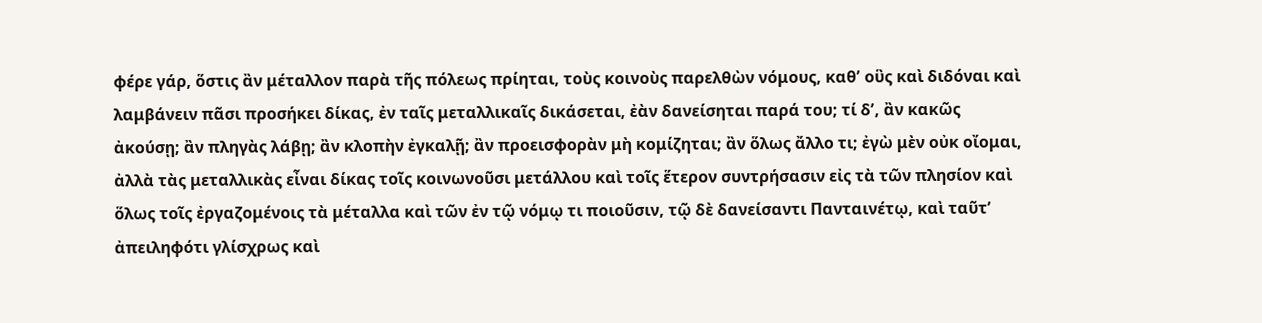φέρε γάρ, ὅστις ἂν μέταλλον παρὰ τῆς πόλεως πρίηται, τοὺς κοινοὺς παρελθὼν νόμους, καθʼ οὓς καὶ διδόναι καὶ λαμβάνειν πᾶσι προσήκει δίκας, ἐν ταῖς μεταλλικαῖς δικάσεται, ἐὰν δανείσηται παρά του; τί δʼ, ἂν κακῶς ἀκούσῃ; ἂν πληγὰς λάβῃ; ἂν κλοπὴν ἐγκαλῇ; ἂν προεισφορὰν μὴ κομίζηται; ἂν ὅλως ἄλλο τι; ἐγὼ μὲν οὐκ οἴομαι, ἀλλὰ τὰς μεταλλικὰς εἶναι δίκας τοῖς κοινωνοῦσι μετάλλου καὶ τοῖς ἕτερον συντρήσασιν εἰς τὰ τῶν πλησίον καὶ ὅλως τοῖς ἐργαζομένοις τὰ μέταλλα καὶ τῶν ἐν τῷ νόμῳ τι ποιοῦσιν, τῷ δὲ δανείσαντι Πανταινέτῳ, καὶ ταῦτʼ ἀπειληφότι γλίσχρως καὶ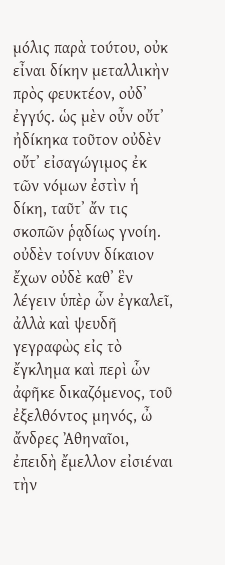μόλις παρὰ τούτου, οὐκ εἶναι δίκην μεταλλικὴν πρὸς φευκτέον, οὐδʼ ἐγγύς. ὡς μὲν οὖν οὔτʼ ἠδίκηκα τοῦτον οὐδὲν οὔτʼ εἰσαγώγιμος ἐκ τῶν νόμων ἐστὶν ἡ δίκη, ταῦτʼ ἄν τις σκοπῶν ῥᾳδίως γνοίη. οὐδὲν τοίνυν δίκαιον ἔχων οὐδὲ καθʼ ἓν λέγειν ὑπὲρ ὧν ἐγκαλεῖ, ἀλλὰ καὶ ψευδῆ γεγραφὼς εἰς τὸ ἔγκλημα καὶ περὶ ὧν ἀφῆκε δικαζόμενος, τοῦ ἐξελθόντος μηνός, ὦ ἄνδρες Ἀθηναῖοι, ἐπειδὴ ἔμελλον εἰσιέναι τὴν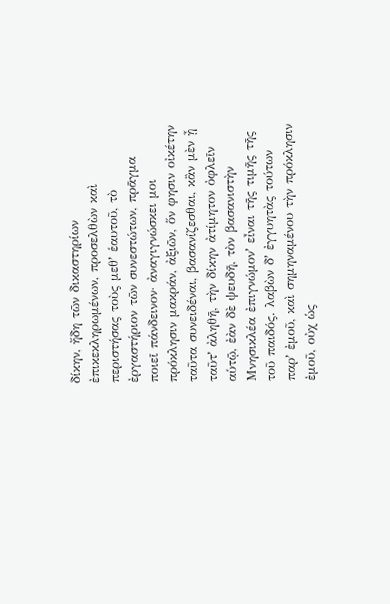δίκην, ἤδη τῶν δικαστηρίων ἐπικεκληρωμένων, προσελθὼν καὶ περιστήσας τοὺς μεθʼ ἑαυτοῦ, τὸ ἐργαστήριον τῶν συνεστώτων, πρᾶγμα ποιεῖ πάνδεινον· ἀναγιγνώσκει μοι πρόκλησιν μακράν, ἀξιῶν, ὅν φησιν οἰκέτην ταῦτα συνειδέναι, βασανίζεσθαι, κἂν μὲν ᾖ ταῦτʼ ἀληθῆ, τὴν δίκην ἀτίμητον ὀφλεῖν αὑτῷ, ἐὰν δὲ ψευδῆ, τὸν βασανιστὴν Μνησικλέα ἐπιγνώμονʼ εἶναι τῆς τιμῆς τῆς τοῦ παιδός. λαβὼν δʼ ἐγγυητὰς τούτων παρʼ ἐμοῦ, καὶ σημηναμένου τὴν πρόκλησιν ἐμοῦ, οὐχ ὡς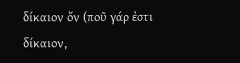δίκαιον ὄν (ποῦ γάρ ἐστι δίκαιον,